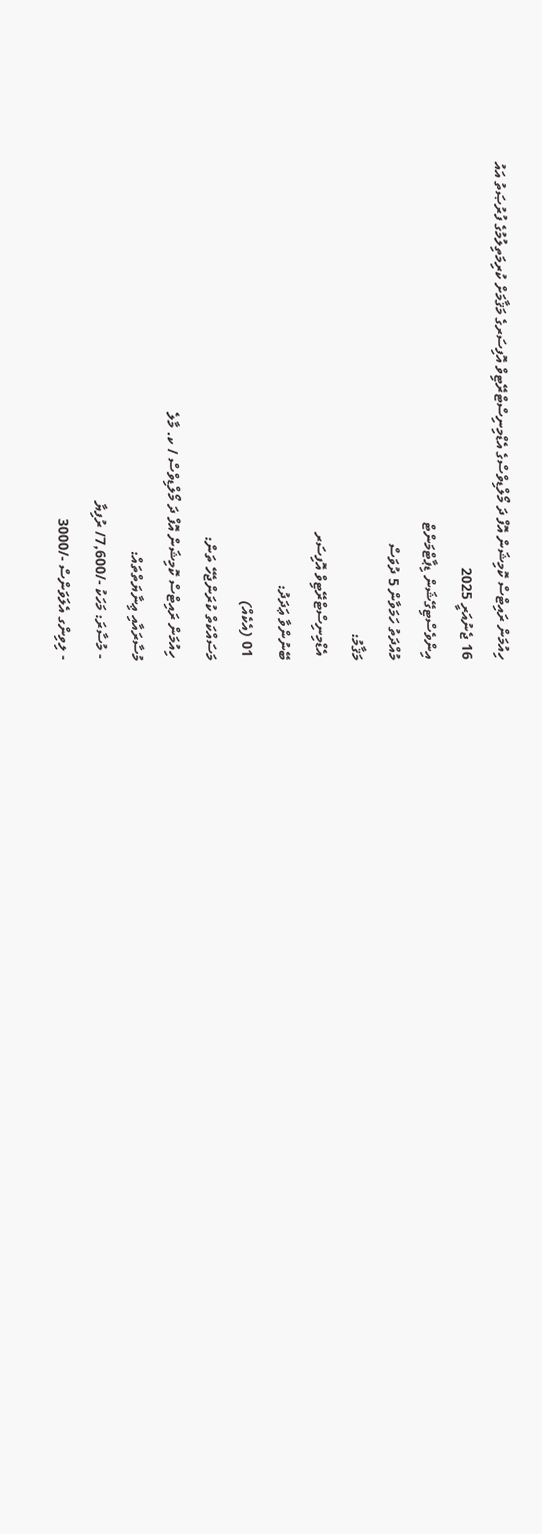ހިއުމަން ރައިޓްސް ކޮމިޝަން އޮފް ދަ މޯލްޑިވްސްގެ އެޑްމިނިސްޓްރޭޓިވް އޮފިސަރގެ މަޤާމަށް ކުރިމަތިލުމުގެ ފުރުޞަތު އައު
16 ޖެނުއަރީ 2025
އިންވެސްޓިގޭޝަން ޑިޕާޓްމަންޓް
މުއްދަތު ހަމަވާން 5 ދުވަސް
މަޤާމު:
 އެޑްމިނިސްޓްރޭޓިވް އޮފިސަރ
ބޭނުންވާ ޢަދަދު:
 01 (އެކެއް)
މަސައްކަތް ކުރަންޖެހޭ ތަން:
 ހިއުމަން ރައިޓްސް ކޮމިޝަން އޮފް ދަ މޯލްޑިވްސް / ކ. މާލެ
މުސާރައާއި ޢިނާޔަތްތައް:
 - މުސާރަ: މަހަކު -/7,600/ ރުފިޔާ
 - ލިވިންގ އެލަވަންސް -/3000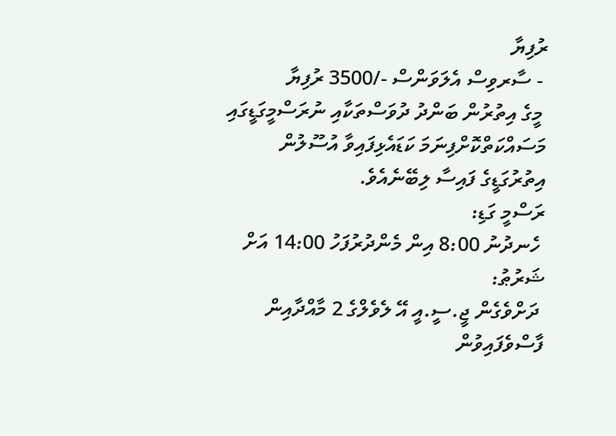ރުފިޔާ
 - ސާރވިސް އެލަވަންސް -/3500 ރުފިޔާ
 މީގެ އިތުރުން ބަންދު ދުވަސްތަކާއި ނުރަސްމީގަޑީގައި މަސައްކަތްކޮށްފިނަމަ ކަޑައެޅިފައިވާ އުސޫލުން އިތުރުގަޑީގެ ފައިސާ ލިބޭނެއެވެ.
ރަސްމީ ގަޑި:
 ހެނދުނު 8:00 އިން މެންދުރުފަހު 14:00 އަށް
ޝަރުޠު:
 ދަށްވެގެން ޖީ.ސީ.އީ އޭ ލެވެލްގެ 2 މާއްދާއިން ފާސްވެފައިވުން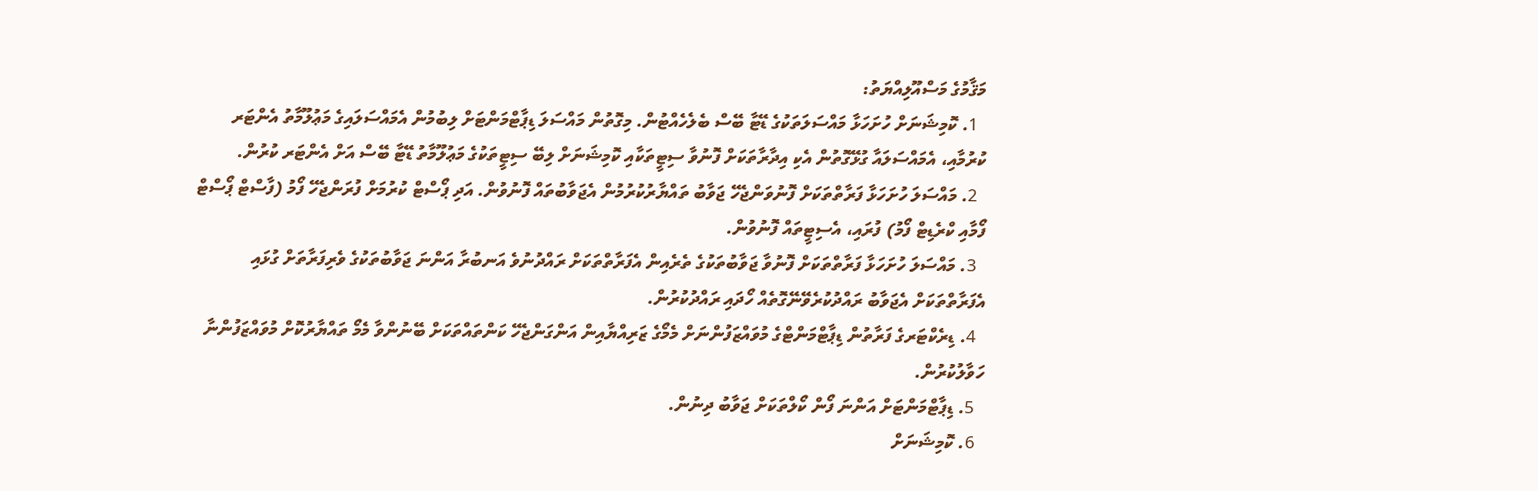މަޤާމުގެ މަސްއޫލިއްޔަތު:
  1. ކޮމިޝަނަށް ހުށަހަޅާ މައްސަލަތަކުގެ ޑޭޓާ ބޭސް ބެލެހެއްޓުން. މިގޮތުން މައްސަލަ ޑިޕާޓްމަންޓަށް ލިބުމުން އެމައްސަލައިގެ މަޢުލޫމާތު އެންޓަރ ކުރުމާއި، އެމައްސަލައާ ގުޅޭގޮތުން އެކި އިދާރާތަކަށް ފޮނުވާ ސިޓީތަކާއި ކޮމިޝަނަށް ލިބޭ ސިޓީތަކުގެ މަޢުލޫމާތު ޑޭޓާ ބޭސް އަށް އެންޓަރ ކުރުން.
  2. މައްސަލަ ހުށަހަޅާ ފަރާތްތަކަށް ފޮނުވަންޖެހޭ ޖަވާބު ތައްޔާރުކުރުމުން އެޖަވާބުތައް ފޮނުވުން. އަދި ޕޯސްޓް ކުރުމަށް ފުރަންޖެހޭ ފޯމު (ފާސްޓް ޕޯސްޓް ފޯމާއި ކްރެޑިޓް ފޯމު) ފުރައި، އެސިޓީތައް ފޮނުވުން.
  3. މައްސަލަ ހުށަހަޅާ ފަރާތްތަކަށް ފޮނުވާ ޖަވާބުތަކުގެ ތެރެއިން އެފަރާތްތަކަށް ރައްދުނުވެ އަނބުރާ އަންނަ ޖަވާބުތަކުގެ ވެރިފަރާތަށް ގުޅައި އެފަރާތްތަކަށް އެޖަވާބު ރައްދުކުރެވޭނޭގޮތެއް ހޯދައި ރައްދުކުރުން.
  4. ޑިރެކްޓަރގެ ފަރާތުން ޑިޕާޓްމަންޓްގެ މުވައްޒަފުންނަށް މެމޯގެ ޒަރިއްޔާއިން އަންގަންޖެހޭ ކަންތައްތަކަށް ބޭނުންވާ މެމޯ ތައްޔާރުކޮށް މުވައްޒަފުންނާ ހަވާލުކުރުން.
  5. ޑިޕާޓްމަންޓަށް އަންނަ ފޯން ކޯލްތަކަށް ޖަވާބު ދިނުން.
  6. ކޮމިޝަނަށް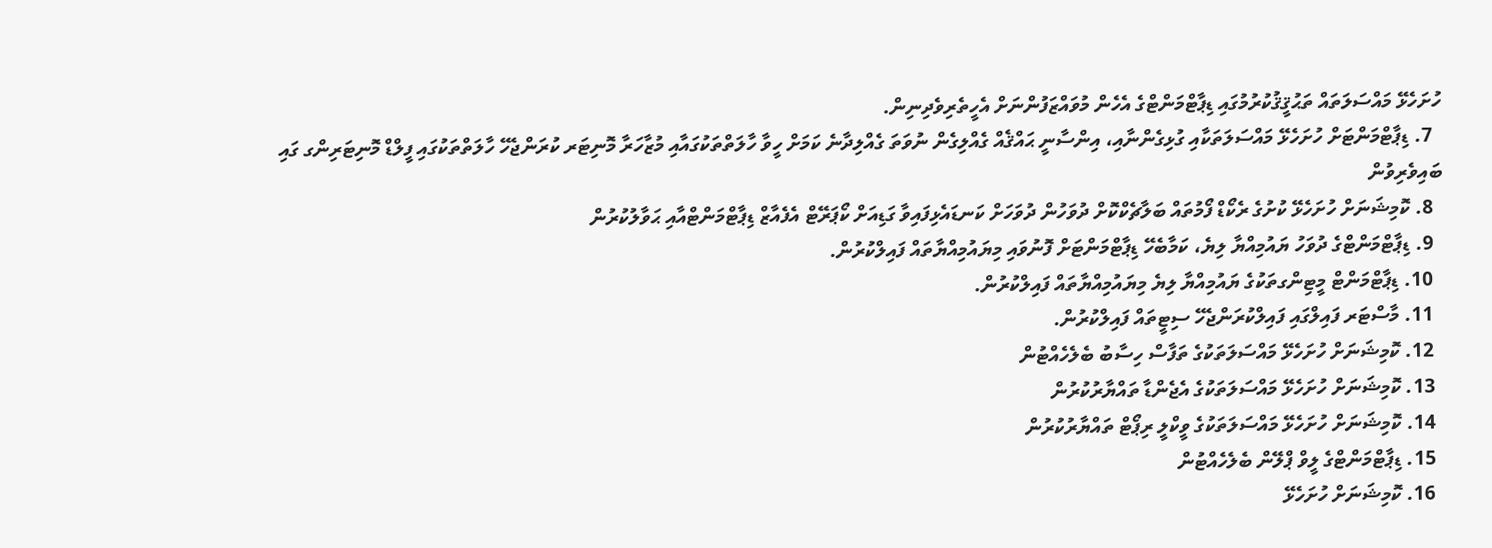ހުށަހެޅޭ މައްސަލަތައް ތަޙުޤީޤުކުރުމުގައި ޑިޕާޓްމަންޓްގެ އެހެން މުވައްޒަފުންނަށް އެހީތެރިވެދިނިން.
  7. ޑިޕާޓްމަންޓަށް ހުށަހެޅޭ މައްސަލަތަކާއި ގުޅިގެންނާއި، އިންސާނީ ޙައްޤެއް ގެއްލިގެން ނުވަތަ ގެއްލިދާނެ ކަމަށް ހީވާ ހާލަތްތަކުގައާއި މުޒާހަރާ މޮނިޓަރ ކުރަންޖެހޭ ހާލަތްތަކުގައި ފީލްޑް މޮނިޓަރިންގ ގައި ބައިވެރިވުން
  8. ކޮމިޝަނަށް ހުށަހެޅޭ ކުށުގެ ރެކޯޑް ފޯމުތައް ބަލާޗެކްކޮށް ދުވަހުން ދުވަހަށް ކަނޑައެޅިފައިވާ ގަޑިއަށް ކޯޕަރޭޓް އެފެއާޒް ޑިޕާޓްމަންޓްއާއި ޙަވާލުކުރުން
  9. ޑިޕާޓްމަންޓްގެ ދުވަހު ޔައުމިއްޔާ ލިޔެ، ކަމާބެހޭ ޑިޕާޓްމަންޓަށް ފޮނުވައި މިޔައުމިއްޔާތައް ފައިލްކުރުން.
  10. ޑިޕާޓްމަންޓް މީޓިންގތަކުގެ ޔައުމިއްޔާ ލިޔެ މިޔައުމިއްޔާތައް ފައިލްކުރުން.
  11. މާސްޓަރ ފައިލްގައި ފައިލްކުރަންޖެހޭ ސިޓީތައް ފައިލްކުރުން.
  12. ކޮމިޝަނަށް ހުށަހެޅޭ މައްސަލަތަކުގެ ތަފާސް ހިސާބު ބެލެހެއްޓުން
  13. ކޮމިޝަނަށް ހުށަހެޅޭ މައްސަލަތަކުގެ އެޖެންޑާ ތައްޔާރުކުރުން
  14. ކޮމިޝަނަށް ހުށަހެޅޭ މައްސަލަތަކުގެ ވީކްލީ ރިޕޯޓް ތައްޔާރުކުރުން
  15. ޑިޕާޓްމަންޓްގެ ލީވް ޕްލޭން ބެލެހެއްޓުން
  16. ކޮމިޝަނަށް ހުށަހެޅޭ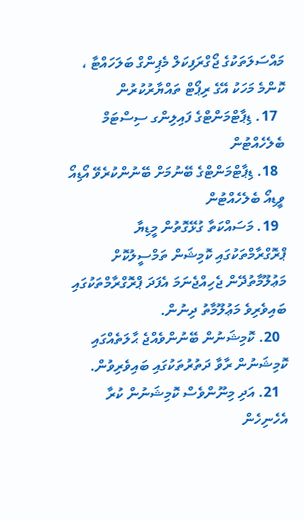މައްސަލަތަކުގެ ޖޯގްރަފިކަލް މެޕިންގް ބަލަހައްޓާ ، ކޮންމެ މަހަކު އޭގެ ރިޕޯޓް ތައްޔާރުކުރުން
  17. ޑިޕާޓްމަންޓްގެ ފައިލިންގ ސިސްޓަމް ބެލެހެއްޓުން
  18. ޑިޕާޓްމަންޓްގެ ބޭނުމަށް ބޭނުންކުރެވޭ އޯޑިއޯ ވީޑިއޯ ބެލެހެއްޓުން
  19. މަސައްކަތާ ގުޅޭގޮތުން މީޑިޔާ ޕްރޮގްރާމްތަކުގައި ކޮމިޝަން ތަމްސީލުކޮށް މަޢުލޫމާތުދޭން ޖެހިއްޖެނަމަ އެފަދަ ޕްރޮގްރާމްތަކުގައި ބައިވެރިވެ މަޢުލޫމާތު ދިނުން.
  20. ކޮމިޝަނުން ބޭނުންވެއްޖެ ޙާލަތެއްގައި ކޮމިޝަނުން ރާވާ ދަތުރުތަކުގައި ބައިވެރިވުން.
  21. އަދި މިނޫންވެސް ކޮމިޝަނުން ކުރާ އެހެނިހެން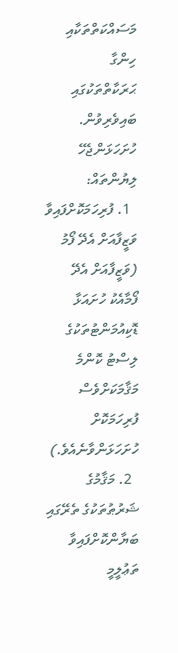މަސައްކަތްތަކާއި ހިންގާ ޙަރަކާތްތަކުގައި ބައިވެރިވުން.
ހުށަހަޅަންޖެހޭ ލިޔުންތައް:
  1. ފުރިހަމަކޮށްފައިވާ ވަޒީފާއަށް އެދޭ ފޯމު (ވަޒީފާއަށް އެދޭ ފޯމާއެކު ހުށައަޅާ ޑޮކިއުމަންޓުތަކުގެ ލިސްޓު ކޮންމެ މަޤާމަކަށްވެސް ފުރިހަމަކޮށް ހުށަހަޅަންވާނެއެވެ.)
  2. މަޤާމުގެ ޝަރުޠުތަކުގެ ތެރޭގައި ބަޔާންކޮށްފައިވާ ތަޢުލީމީ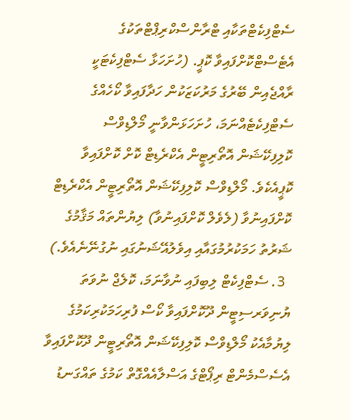ސެޓްފިކެޓްތަކާއި ޓްރާންސްކްރިޕްޓްތަކުގެ އެޓެސްޓްކޮށްފައިވާ ކޮޕީ. (ހުށަހަޅާ ސެޓްފިކެޓަކީ ރާއްޖެއިން ބޭރުގެ މަރުކަޒަކުން ހަދާފައިވާ ކޯހެއްގެ ސެޓްފިކެޓެއްނަމަ، ހުށަހަޅަންވާނީ މޯލްޑިވްސް ކޮލިފިކޭޝަން އޮތޯރިޓީން އެކްރެޑިޓް ކޮށް ކޮށްފައިވާ ކޮޕީއެކެވެ. މޯލްޑިވްސް ކޮލިފިކޭޝަން އޮތޯރިޓީން އެކްރެޑިޓް ކޮށްފައިނުވާ (ލެވެލް ކޮށްފައިނުވާ) ލިޔުންތައް މަޤާމުގެ ޝަރުތު ހަމަކުރުމުގައާއި އިވެލުއޭޝަނުގައި ނުގުނޭނެއެވެ.)
  3. ސެޓްފިކެޓް ލިބިފައި ނުވާނަމަ، ކޮލެޖް ނުވަތަ ޔުނިވަރސިޓީން ދޫކޮށްފައިވާ ކޯސް ފުރިހަމަކުރިކަމުގެ ލިޔުމާއެކު މޯލްޑިވްސް ކޮލިފިކޭޝަން އޮތޯރިޓީން ދޫކޮށްފައިވާ އެސެސްމެންޓް ރިޕޯޓްގެ އަސްލާއެއްގޮތް ކަމުގެ ތައްގަނޑު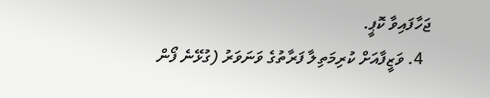ޖަހާފައިވާ ކޮޕީ.
  4. ވަޒީފާއަށް ކުރިމަތިލާ ފަރާތުގެ ވަނަވަރު (ގުޅޭނެ ފޯން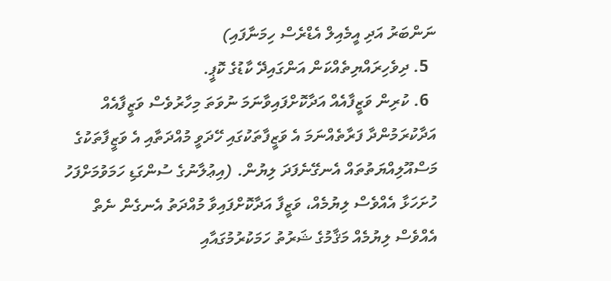ނަންބަރު އަދި އީމެއިލް އެޑްރެސް ހިމަނާފައި)
  5. ދިވެހިރައްޔިތެއްކަން އަންގައިދޭ ކާޑުގެ ކޮޕީ.
  6. ކުރިން ވަޒީފާއެއް އަދާކޮށްފައިވާނަމަ ނުވަތަ މިހާރުވެސް ވަޒީފާއެއް އަދާކުރަމުންދާ ފަރާތެއްނަމަ އެ ވަޒީފާތަކުގައި ހޭދަވީ މުއްދަތާއި އެ ވަޒީފާތަކުގެ މަސްއޫލިއްޔަތުތައް އެނގޭނެފަދަ ލިޔުން. (އިޢުލާނުގެ ސުންގަޑި ހަމަވުމަށްފަހު ހުށަހަޅާ އެއްވެސް ލިޔުމެއް، ވަޒީފާ އަދާކޮށްފައިވާ މުއްދަތު އެނގެން ނެތް  އެއްވެސް ލިޔުމެއް މަޤާމުގެ ޝަރުތު ހަމަކުރުމުގައާއި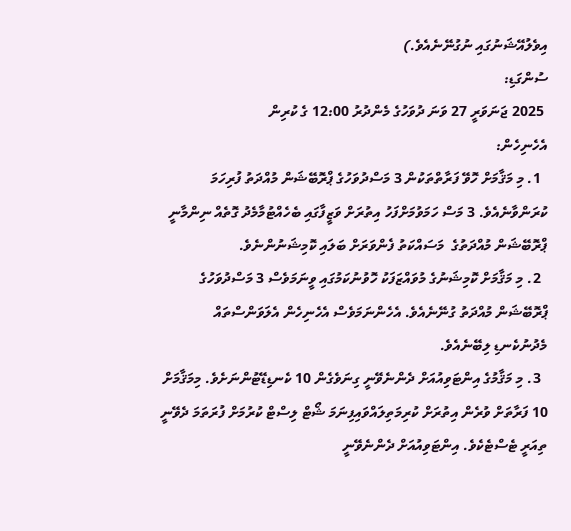އިވެލުއޭޝަނުގައި ނުގުނޭނެއެވެ.)
ސުންގަޑި:
 2025 ޖަނަވަރީ 27 ވަނަ ދުވަހުގެ މެންދުރު 12:00 ގެ ކުރިން
އެހެނިހެން:
  1. މި މަޤާމަށް ހޮވޭ ފަރާތްތަކުން 3 މަސްދުވަހުގެ ޕްރޮބޭޝަން މުއްދަތު ފުރިހަމަ ކުރަންވާނެއެވެ. 3 މަސް ހަމަވުމަށްފަހު އިތުރަށް ވަޒީފާގައި ބެހެއްޓުމާމެދު ގޮތެއް ނިންމާނީ ޕްރޮބޭޝަން މުއްދަތުގެ  މަސައްކަތު ފެންވަރަށް ބަލައި ކޮމިޝަނުންނެވެ.
  2. މި މަޤާމަށް ކޮމިޝަނުގެ މުވައްޒަފަކު ހޮވުނުކަމުގައި ވީނަމަވެސް 3 މަސްދުވަހުގެ ޕްރޮބޭޝަން މުއްދަތު ގުނޭނެއެވެ. އެހެންނަމަވެސް އެހެނިހެން އެލަވަންސްތައް މެދުނުކެނޑި ލިބޭނެއެވެ.
  3. މި މަޤާމުގެ އިންޓަވިއުއަށް ދެންނެވޭނީ ގިނަވެގެން 10 ކެނޑިޑޭޓުންނަށެވެ. މިމަޤާމަށް 10 ފަރާތަށް ވުރެން އިތުރަށް ކުރިމަތިލައްވައިފިނަމަ ޝޯޓް ލިސްޓް ކުރުމަށް ފުރަތަމަ ދެވޭނީ ތިއަރީ ޓެސްޓެކެވެ. އިންޓަވިއުއަށް ދެންނެވޭނީ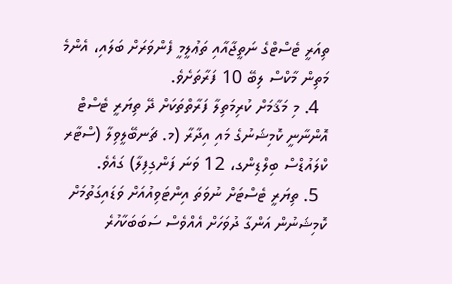ތިއަރީ ޓެސްޓްގެ ނަތީޖާއާއި ތަޢުލީމީ ފެންވަރަށް ބަލައި، އެންމެ މަތިން މާކްސް ލިބޭ 10 ފަރާތަށެވެ.
  4. މި މަޤާމަށް ކުރިމަތިލާ ފަރާތްތަކަށް ދޭ ތިޔަރީ ޓެސްޓް އޮންނާނީ ކޮމިޝަނުގެ މައި އިދާރާ (މ. ޗަނބޭލީވިލާ (ސްޓާރ ކްލައުޑްސް ބިލްޑިންގ، 12 ވަނަ ފަންގިފިލާ) ގައެވެ.
  5. ތިޔަރީ ޓެސްޓަށް ނުވަތަ އިންޓަވިއުއަށް ވަޑައިގަތުމަށް ކޮމިޝަނުން އަންގާ ދުވަހަށް އެއްވެސް ސަބަބަކާހުރެ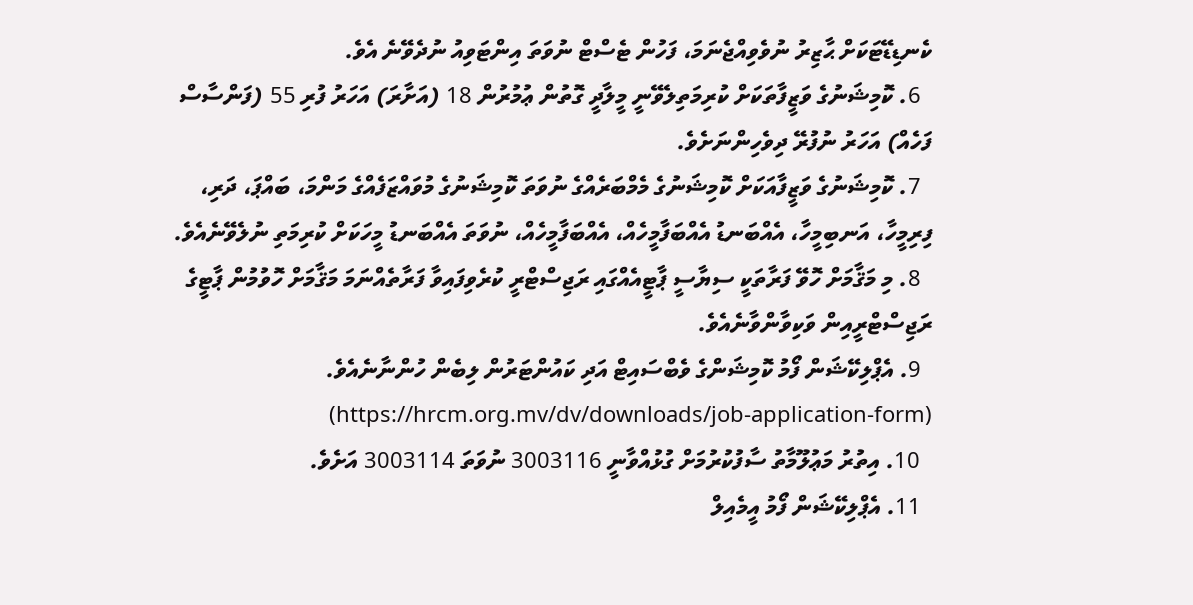ކެނޑިޑޭޓަކަށް ޙާޒިރު ނުވެވިއްޖެނަމަ، ފަހުން ޓެސްޓް ނުވަތަ އިންޓަވިއު ނުދެވޭނެ އެވެ.
  6. ކޮމިޝަނުގެ ވަޒީފާތަކަށް ކުރިމަތިލެވޭނީ މީލާދީ ގޮތުން ޢުމުރުން 18 (އަށާރަ) އަހަރު ފުރި 55 (ފަންސާސް ފަހެއް) އަހަރު ނުފުރޭ ދިވެހިންނަށެވެ.
  7. ކޮމިޝަނުގެ ވަޒީފާއަކަށް ކޮމިޝަނުގެ މެމްބަރެއްގެ ނުވަތަ ކޮމިޝަނުގެ މުވައްޒަފެއްގެ މަންމަ، ބައްޕަ، ދަރި، ފިރިމީހާ، އަނބިމީހާ، އެއްބަނޑު އެއްބަފާމީހެއް، އެއްބަފާމީހެއް، ނުވަތަ އެއްބަނޑު މީހަކަށް ކުރިމަތި ނުލެވޭނެއެވެ.
  8. މި މަޤާމަށް ހޮވޭ ފަރާތަކީ ސިޔާސީ ޕާޓީއެއްގައި ރަޖިސްޓްރީ ކުރެވިފައިވާ ފަރާތެއްނަމަ މަޤާމަށް ހޮވުމުން ޕާޓީގެ ރަޖިސްޓްރީއިން ވަކިވާންވާނެއެވެ.
  9. އެޕްލިކޭޝަން ފޯމު ކޮމިޝަންގެ ވެބްސައިޓް އަދި ކައުންޓަރުން ލިބެން ހުންނާނެއެވެ. (https://hrcm.org.mv/dv/downloads/job-application-form)
  10. އިތުރު މަޢުލޫމާތު ސާފުކުރުމަށް ގުޅުއްވާނީ 3003116 ނުވަތަ 3003114 އަށެވެ.
  11. އެޕްލިކޭޝަން ފޯމު އީމެއިލް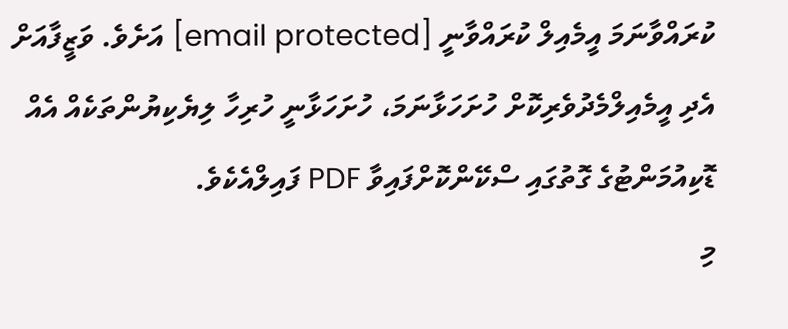ކުރައްވާނަމަ އީމެއިލް ކުރައްވާނީ [email protected] އަށެވެ. ވަޒީފާއަށް އެދި އީމެއިލްމެދުވެރިކޮށް ހުށަހަޅާނަމަ، ހުށަހަޅާނީ ހުރިހާ ލިޔެކިޔުންތަކެއް އެއް ޑޮކިއުމަންޓުގެ ގޮތުގައި ސްކޭންކޮށްފައިވާ PDF ފައިލްއެކެވެ.
މި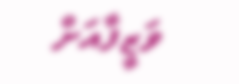ވަޒީފާއަށް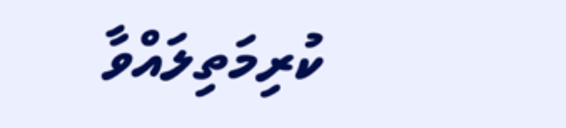ކުރިމަތިލައްވާ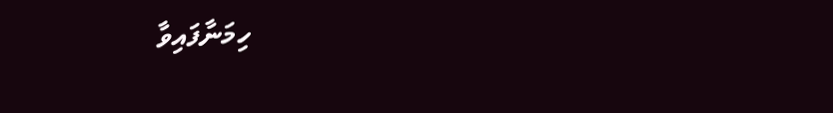ހިމަނާފައިވާ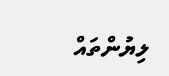ލިޔުންތައް